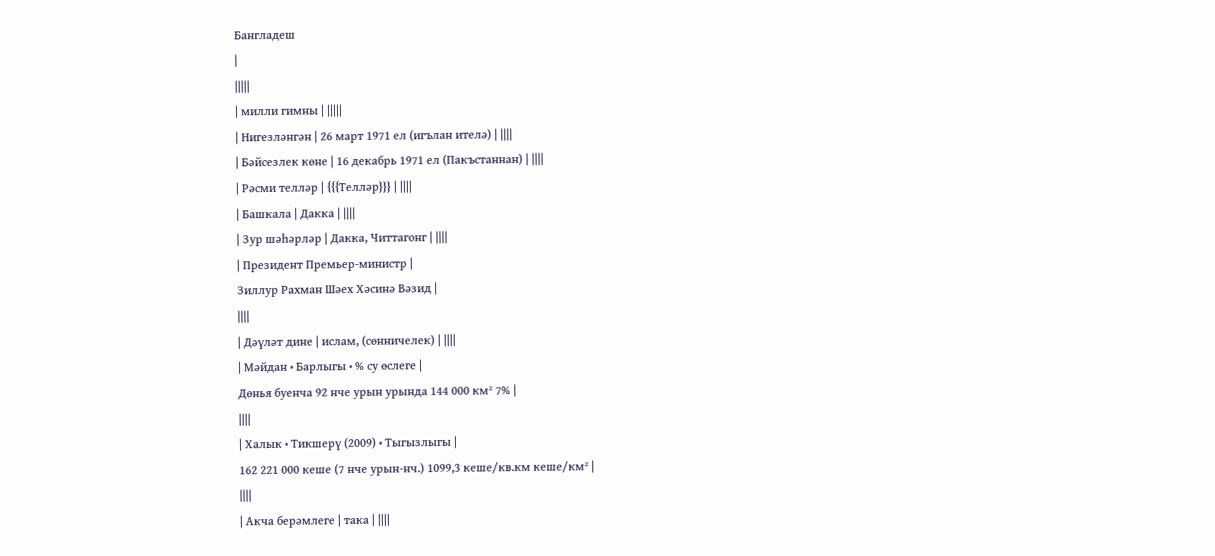Бангладеш
|
|||||
| милли гимны | |||||
| Нигезләнгән | 26 март 1971 ел (игълан ителә) | ||||
| Бәйсезлек көне | 16 декабрь 1971 ел (Пакъстаннан) | ||||
| Рәсми телләр | {{{Телләр}}} | ||||
| Башкала | Дакка | ||||
| Зур шәһәрләр | Дакка, Читтагонг | ||||
| Президент Премьер-министр |
Зиллур Рахман Шәех Хәсинә Вәзид |
||||
| Дәүләт дине | ислам, (сөнничелек) | ||||
| Мәйдан • Барлыгы • % су өслеге |
Дөнья буенча 92 нче урын урында 144 000 км² 7% |
||||
| Халык • Тикшерү (2009) • Тыгызлыгы |
162 221 000 кеше (7 нче урын-нч.) 1099,3 кеше/кв.км кеше/км² |
||||
| Акча берәмлеге | така | ||||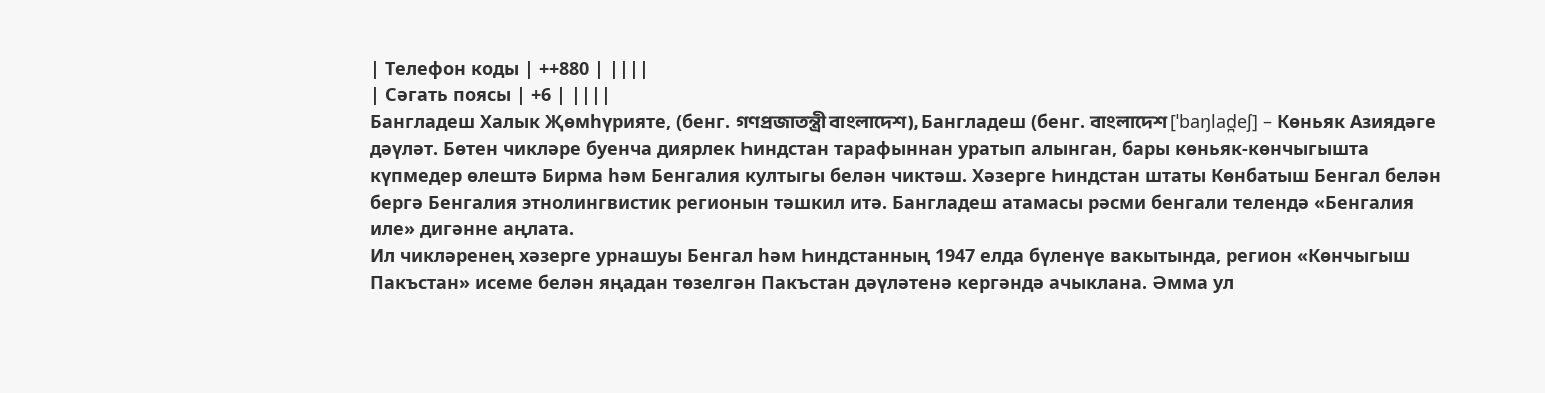| Телефон коды | ++880 | ||||
| Сәгать поясы | +6 | ||||
Бангладеш Халык Җөмһүрияте, (бенг. গণপ্রজাতন্ত্রী বাংলাদেশ), Бангладеш (бенг. বাংলাদেশ [ˈbaŋlad̪eʃ] – Көньяк Азиядәге дәүләт. Бөтен чикләре буенча диярлек Һиндстан тарафыннан уратып алынган, бары көньяк-көнчыгышта күпмедер өлештә Бирма һәм Бенгалия култыгы белән чиктәш. Хәзерге Һиндстан штаты Көнбатыш Бенгал белән бергә Бенгалия этнолингвистик регионын тәшкил итә. Бангладеш атамасы рәсми бенгали телендә «Бенгалия иле» дигәнне аңлата.
Ил чикләренең хәзерге урнашуы Бенгал һәм Һиндстанның 1947 елда бүленүе вакытында, регион «Көнчыгыш Пакъстан» исеме белән яңадан төзелгән Пакъстан дәүләтенә кергәндә ачыклана. Әмма ул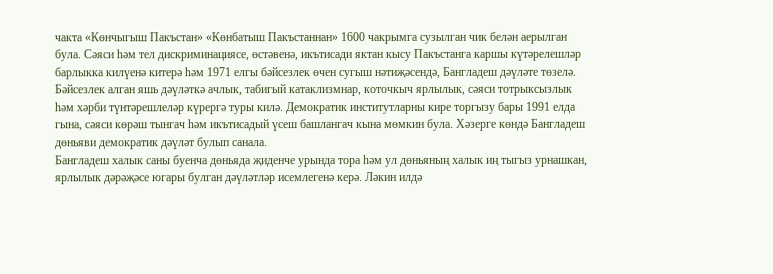чакта «Көнчыгыш Пакъстан» «Көнбатыш Пакъстаннан» 1600 чакрымга сузылган чик белән аерылган була. Сәяси һәм тел дискриминациясе, өстәвенә, икътисади яктан кысу Пакъстанга каршы күтәрелешләр барлыкка килүенә китерә һәм 1971 елгы бәйсезлек өчен сугыш нәтиҗәсендә, Бангладеш дәүләте төзелә. Бәйсезлек алган яшь дәүләткә ачлык, табигый катаклизмнар, коточкыч ярлылык, сәяси тотрыксызлык һәм хәрби түнтәрешлеләр күрергә туры килә. Демократик институтларны кире торгызу бары 1991 елда гына, сәяси көрәш тынгач һәм икътисадый үсеш башлангач кына мөмкин була. Хәзерге көндә Бангладеш дөньяви демократик дәүләт булып санала.
Бангладеш халык саны буенча дөньяда җиденче урында тора һәм ул дөньяның халык иң тыгыз урнашкан, ярлылык дәрәҗәсе югары булган дәүләтләр исемлегенә керә. Ләкин илдә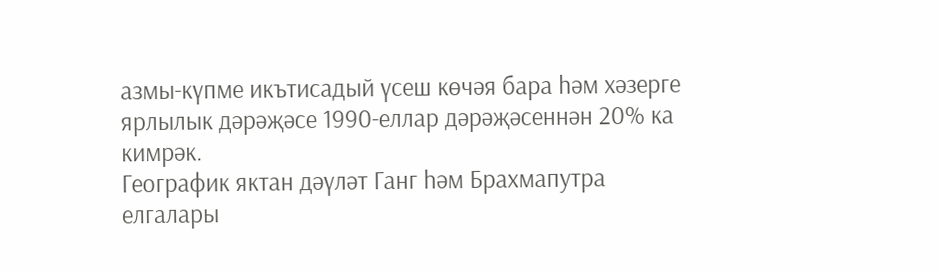азмы-күпме икътисадый үсеш көчәя бара һәм хәзерге ярлылык дәрәҗәсе 1990-еллар дәрәҗәсеннән 20% ка кимрәк.
Географик яктан дәүләт Ганг һәм Брахмапутра елгалары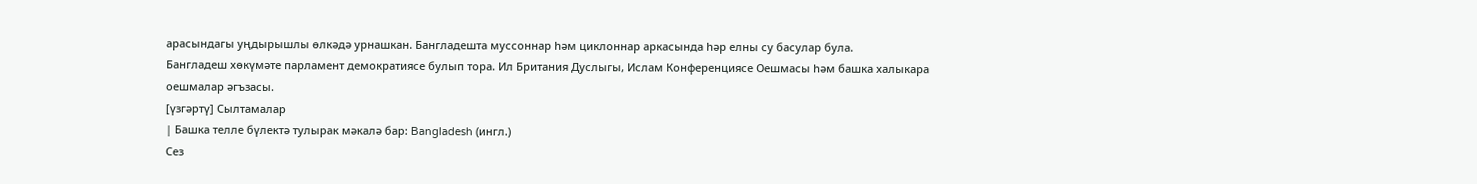арасындагы уңдырышлы өлкәдә урнашкан. Бангладешта муссоннар һәм циклоннар аркасында һәр елны су басулар була.
Бангладеш хөкүмәте парламент демократиясе булып тора. Ил Британия Дуслыгы, Ислам Конференциясе Оешмасы һәм башка халыкара оешмалар әгъзасы.
[үзгәртү] Сылтамалар
| Башка телле бүлектә тулырак мәкалә бар: Bangladesh (ингл.)
Сез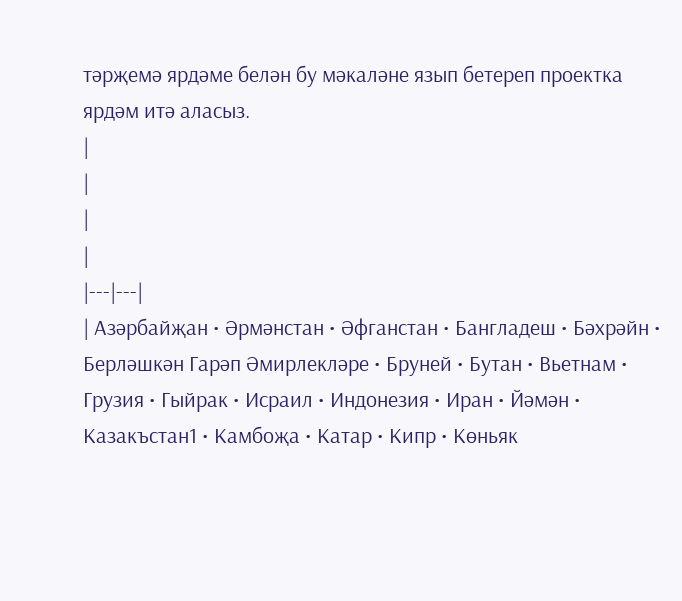тәрҗемә ярдәме белән бу мәкаләне язып бетереп проектка ярдәм итә аласыз.
|
|
|
|
|---|---|
| Азәрбайҗан • Әрмәнстан • Әфганстан • Бангладеш • Бәхрәйн • Берләшкән Гарәп Әмирлекләре • Бруней • Бутан • Вьетнам • Грузия • Гыйрак • Исраил • Индонезия • Иран • Йәмән • Казакъстан1 • Камбоҗа • Катар • Кипр • Көньяк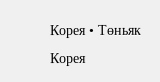Корея • Төньяк Корея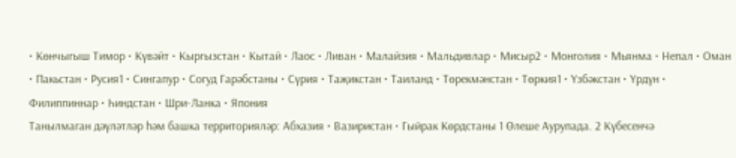• Көнчыгыш Тимор • Күвәйт • Кыргызстан • Кытай • Лаос • Ливан • Малайзия • Мальдивлар • Мисыр2 • Монголия • Мьянма • Непал • Оман • Пакьстан • Русия1 • Сингапур • Согуд Гарәбстаны • Сүрия • Таҗикстан • Таиланд • Төрекмәнстан • Төркия1 • Үзбәкстан • Үрдүн • Филиппиннар • Һиндстан • Шри-Ланка • Япония
Танылмаган дәүләтләр һәм башка территорияләр: Абхазия • Вазиристан • Гыйрак Көрдстаны 1 Өлеше Аурупада. 2 Күбесенчә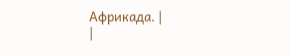Африкада. |
|